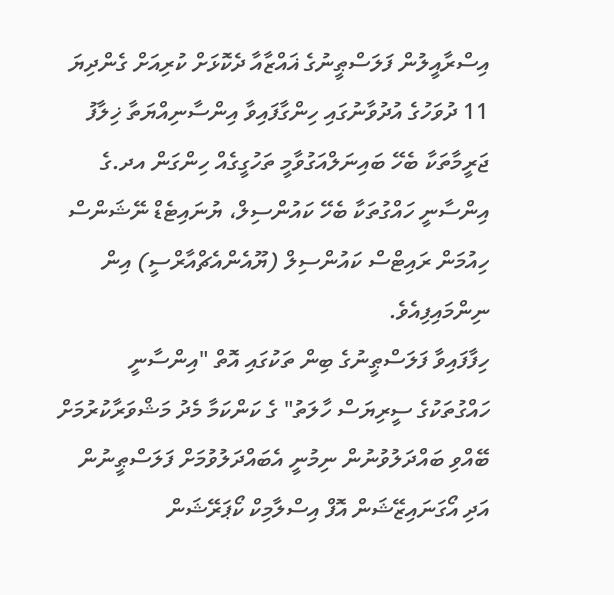އިސްރާއީލުން ފަލަސްޠީނުގެ ޣައްޒާއާ ދެކޮޅަށް ކުރިއަށް ގެންދިޔަ 11 ދުވަހުގެ އުދުވާނުގައި ހިންގާފައިވާ އިންސާނިއްޔަތާ ޚިލާފު ޖަރީމާތަކާ ބެހޭ ބައިނަލްއަގުވާމީ ތަހުގީގެއް ހިންގަން އދ.ގެ އިންސާނީ ހައްގުތަކާ ބެހޭ ކައުންސިލް، ޔުނައިޓެޑް ނޭޝަންސް ހިއުމަން ރައިޓްސް ކައުންސިލް (ޔޫއެންއެޗްއާރްސީ) އިން ނިންމައިފިއެވެ.
ހިފާފައިވާ ފަލަސްޠީނުގެ ބިން ތަކުގައި އޮތް "އިންސާނީ ހައްގުތަކުގެ ސީރިޔަސް ހާލަތު" ގެ ކަންކަމާ މެދު މަޝްވަރާކުރުމަށް ބޭއްވި ބައްދަލުވުނުން ނިމުނީ އެބައްދަލުވުމަށް ފަލަސްޠީނުން އަދި އޯގަނައިޒޭޝަން އޮފް އިސްލާމިކް ކޯޕަރޭޝަން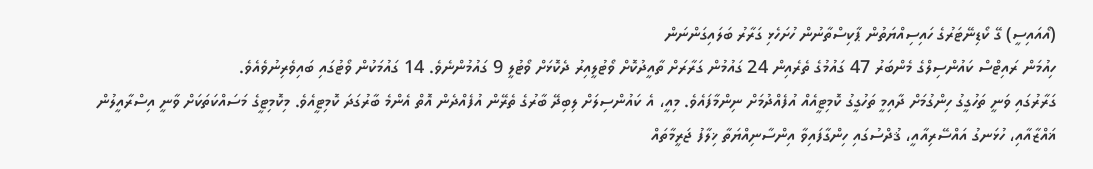(އޯއައިސީ) ގޭ ކޯޑިނޭޓަރުގެ ހައިސިއްޔަތުން ޕާކިސްތާނުން ހުށަހެޅި ގަރާރު ބަލައިގަންނަން
ހިއުމަން ރައިޓްސް ކައުންސިލްގެ މެންބަރު 47 ގައުމުގެ ތެރެއިން 24 ގައުމުން ގަރާރަށް ތާއީދުކޮށް ވޯޓުލީއިރު ދެކޮޅަށް ވޯޓުލީ 9 ގައުމުންނެވެ. 14 ގައުމަކުން ވޯޓުގައި ބައިވެރިނުވެއެވެ.
ގަރާރުގައި ވަނީ ތަހުގީގު ހިންގުމަށް ދާއިމީ ތަހުގީގު ކޮމިޓީއެއް އުފެއްދުމަށް ނިންމާފައެވެ. މިއީ، އެ ކައުންސިލަށް ލިބިދޭ ބާރުގެ ތެރޭން އުފެއްދެން އޮތް އެންމެ ބާރުގަދަ ކޮމިޓީއެވެ. މިކޮމިޓީގެ މަސައްކަތަކަށް ވާނީ އިސްރާއީލުން ޣައްޒާއާއި، ހުޅަނގު އައްސޭރިއާއީ، ޤުދްސުގައި ހިންގާފައިވާ އިންސާނިއްޔަތާ ޚިލާފު ޖަރީމާތައް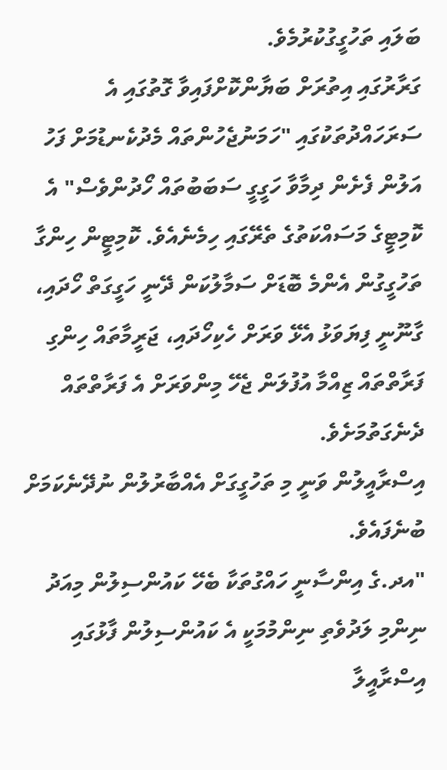ބަލައި ތަހުގީގުކުރުމެވެ.
ގަރާރުގައި އިތުރަށް ބަޔާންކޮށްފައިވާ ގޮތުގައި އެ ސަރަހައްދުތަކުގައި "ހަމަނުޖެހުންތައް މެދުކެނޑުމަށް ފަހު އަލުން ފެށެން ދިމާވާ ހަގީގީ ސަބަބުތައް ހޯދުންވެސް" އެ ކޮމިޓީގެ މަސައްކަތުގެ ތެރޭގައި ހިމެނެއެވެ. ކޮމިޓީން ހިންގާ ތަހުގީގުން އެންމެ ބޮޑަށް ސަމާލުކަން ދޭނީ ހަގީގަތް ހޯދައި، ގާނޫނީ ފިޔަވަޅު އެޅޭ ވަރަށް ހެކިހޯދައި، ޖަރީމާތައް ހިންގި ފަރާތްތައް ޒިއްމާ އުފުލަން ޖެހޭ މިންވަރަށް އެ ފަރާތްތައް ދެނެގަތުމަށެވެ.
އިސްރާއީލުން ވަނީ މި ތަހުގީގަށް އެއްބާރުލުން ނުދޭނެކަމަށް ބުނެފައެވެ.
"އދ.ގެ އިންސާނީ ހައްގުތަކާ ބެހޭ ކައުންސިލުން މިއަދު ނިންމި ލަދުވެތި ނިންމުމަކީ އެ ކައުންސިލުން ފާޅުގައި އިސްރާއީލާ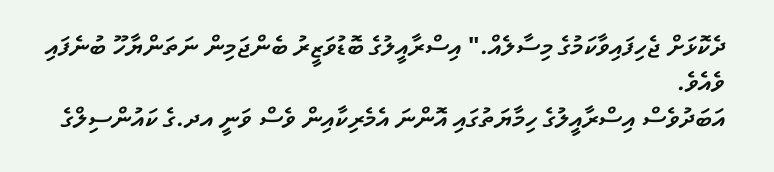ދެކޮޅަށް ޖެހިފައިވާކަމުގެ މިސާލެއް." އިސްރާއީލުގެ ބޮޑުވަޒީރު ބެންޖަމިން ނަތަންޔާހޫ ބުނެފައި ވެއެވެ.
އަބަދުވެސް އިސްރާއީލުގެ ހިމާޔަތުގައި އޮންނަ އެމެރިކާއިން ވެސް ވަނީ އދ.ގެ ކައުންސިލްގެ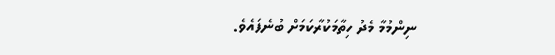ނިންމުމާ މެދު ހިތާމަކުރާކަމަށް ބުނެފައެވެ.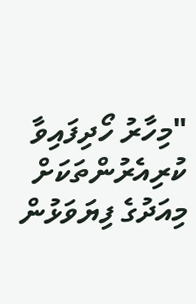"މިހާރު ހޯދިފައިވާ ކުރިއެރުންތަކަށް މިއަދުގެ ފިޔަވަޅުން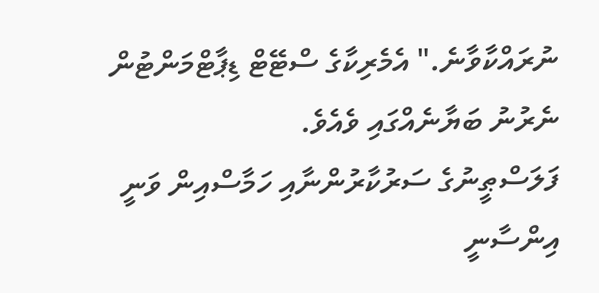ނުރައްކާވާނެ." އެމެރިކާގެ ސްޓޭޓް ޑިޕާޓްމަންޓުން ނެރުނު ބަޔާނެއްގައި ވެއެވެ.
ފަލަސްޠީނުގެ ސަރުކާރުންނާއި ހަމާސްއިން ވަނީ އިންސާނީ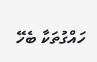ހައްގުތަކާ ބެހޭ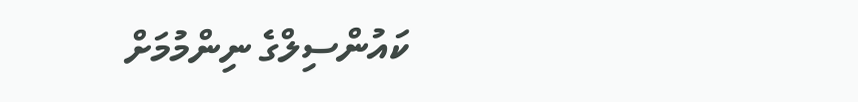ކައުންސިލްގެ ނިންމުމަށް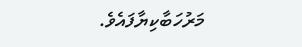މަރުހަބާކިޔާފައެވެ.